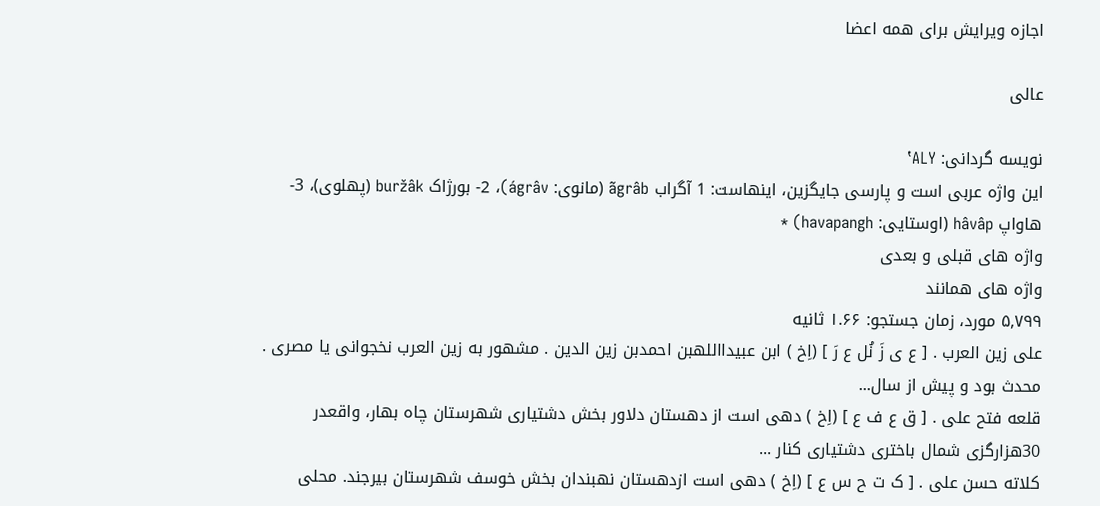اجازه ویرایش برای همه اعضا

عالی

نویسه گردانی: ʽALY
این واژه عربی است و پارسی جایگزین، اینهاست: 1 آگراب ãgrâb (مانوی: ágrâv)، 2- بورژاک buržâk (پهلوی)، 3- هاواپ hâvâp (اوستایی: havapangh) *
واژه های قبلی و بعدی
واژه های همانند
۵,۷۹۹ مورد، زمان جستجو: ۱.۶۶ ثانیه
علی زین العرب . [ ع ی زَ نُل ع رَ ] (اِخ ) ابن عبیدااللهبن احمدبن زین الدین . مشهور به زین العرب نخجوانی یا مصری . محدث بود و پیش از سال...
قلعه فتح علی . [ ق ع ف ع ] (اِخ ) دهی است از دهستان دلاور بخش دشتیاری شهرستان چاه بهار، واقعدر 30هزارگزی شمال باختری دشتیاری کنار ...
کلاته حسن علی . [ ک ت ح س ع ] (اِخ ) دهی است ازدهستان نهبندان بخش خوسف شهرستان بیرجند. محلی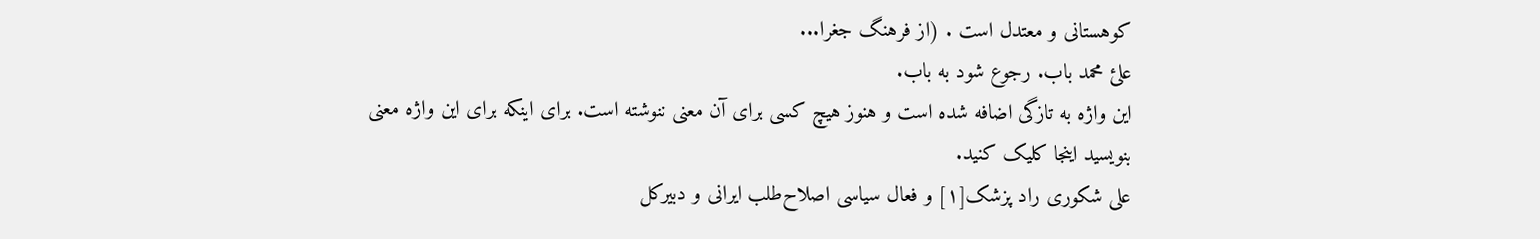کوهستانی و معتدل است . (از فرهنگ جغرا...
علئ محمد باب. رجوع شود به باب.
این واژه به تازگی اضافه شده است و هنوز هیچ کسی برای آن معنی ننوشته است. برای اینکه برای این واژه معنی بنویسید اینجا کلیک کنید.
علی شکوری راد پزشک[۱] و فعال سیاسی اصلاح‌طلب ایرانی و دبیرکل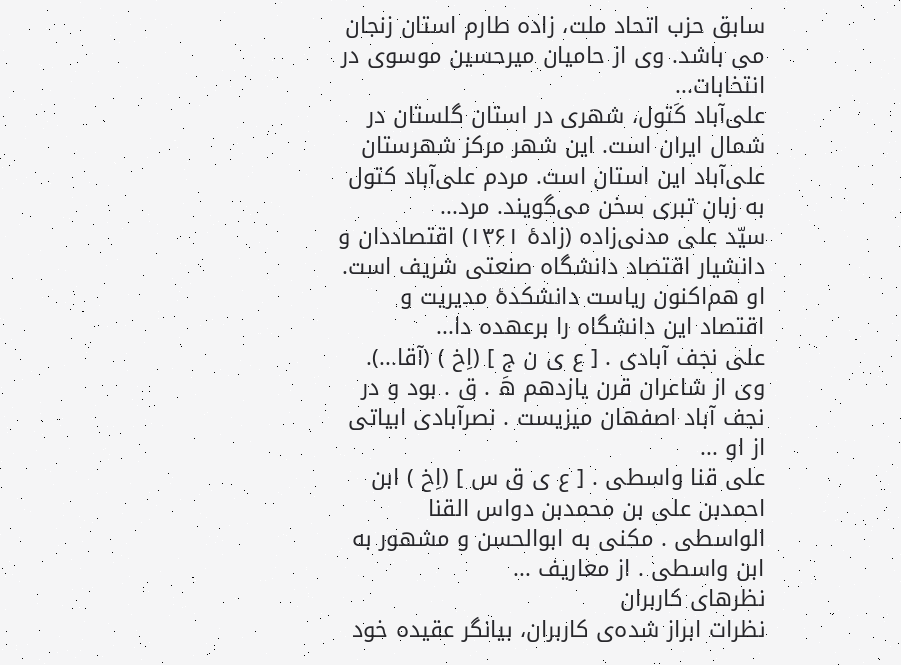سابق حزب اتحاد ملت، زاده طارم استان زنجان می باشد. وی از حامیان میرحسین موسوی در انتخابات...
علی‌آباد کَتول، شهری در استان گلستان در شمال ایران است. این شهر مرکز شهرستان علی‌آباد این استان است. مردم علی‌آباد کتول به زبان تبری سخن می‌گویند. مرد...
سیّد علی مدنی‌زاده (زادهٔ ۱۳۶۱) اقتصاددان و دانشیار اقتصاد دانشگاه صنعتی شریف است. او هم‌اکنون ریاست دانشکدهٔ مدیریت و اقتصاد این دانشگاه را برعهده دا...
علی نجف آبادی . [ ع ی ن ج ] (اِخ ) (آقا...). وی از شاعران قرن یازدهم هَ . ق . بود و در نجف آباد اصفهان میزیست . نصرآبادی ابیاتی از او ...
علی قنا واسطی . [ ع ی ق س ] (اِخ ) ابن احمدبن علی بن محمدبن دواس القنا الواسطی . مکنی به ابوالحسن و مشهور به ابن واسطی . از معاریف ...
نظرهای کاربران
نظرات ابراز شده‌ی کاربران، بیانگر عقیده خود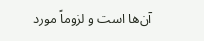آن‌ها است و لزوماً مورد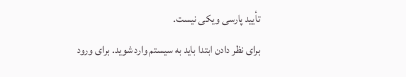تأیید پارسی ویکی نیست.
برای نظر دادن ابتدا باید به سیستم وارد شوید. برای ورود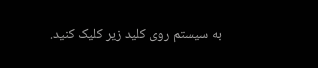به سیستم روی کلید زیر کلیک کنید.